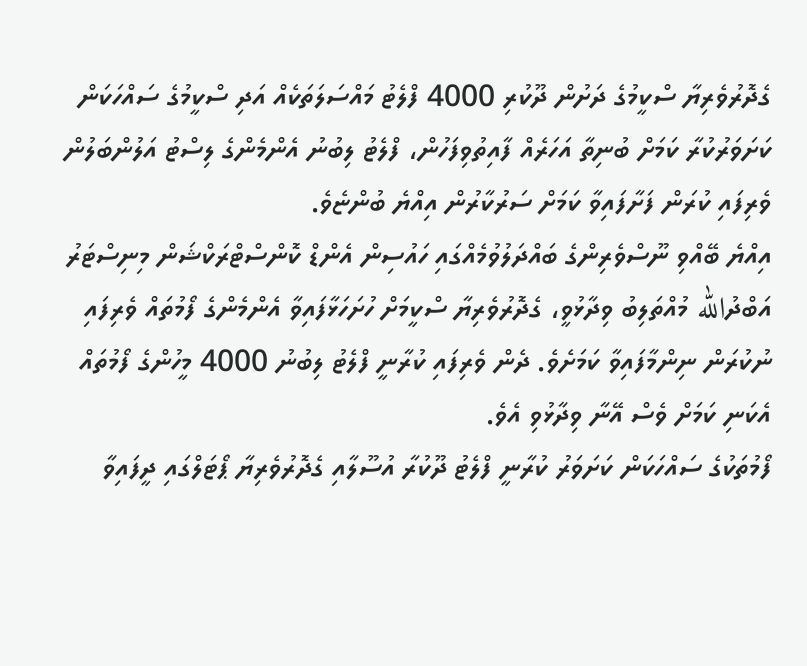ގެދޮރުވެރިޔާ ސްކީމުގެ ދަށުން ދޫކުރި 4000 ފްލެޓު މައްސަލަތަކެއް އަދި ސްކީމުގެ ސައްހަކަން ކަށަވަރުކުރާ ކަމަށް ބުނިތާ އަހަރެއް ފާއިތުވިފަހުން، ފްލެޓު ލިބުނު އެންމެންގެ ލިސްޓު އަލުންބަލުން ވެރިފައި ކުރަން ފަށާފައިވާ ކަމަށް ސަރުކާރުން އިއްޔެ ބުންޏެވެ.
އިއްޔެ ބޭއްވި ނޫސްވެރިންގެ ބައްދަލުވުމެއްގައި ހައުސިން އެންޑް ކޮންސްޓްރަކްޝަން މިނިސްޓަރު އަބްދުالله މުއްތަލިބު ވިދާޅުވީ، ގެދޮރުވެރިޔާ ސްކީމަށް ހުށަހަޅާފައިވާ އެންމެންގެ ފޯމުތައް ވެރިފައި ނުކުރަން ނިންމާފައިވާ ކަމަށެވެ. ދެން ވެރިފައި ކުރާނީ ފްލެޓު ލިބުނު 4000 މީހުންގެ ފޯމުތައް އެކަނި ކަމަށް ވެސް އޭނާ ވިދާޅުވި އެވެ.
ފޯމުތަކުގެ ސައްހަކަން ކަށަވަރު ކުރާނީ ފްލެޓު ދޫކުރާ އުސޫލާއި ގެދޮރުވެރިޔާ ޕޯޓަލްގައި ދީފައިވާ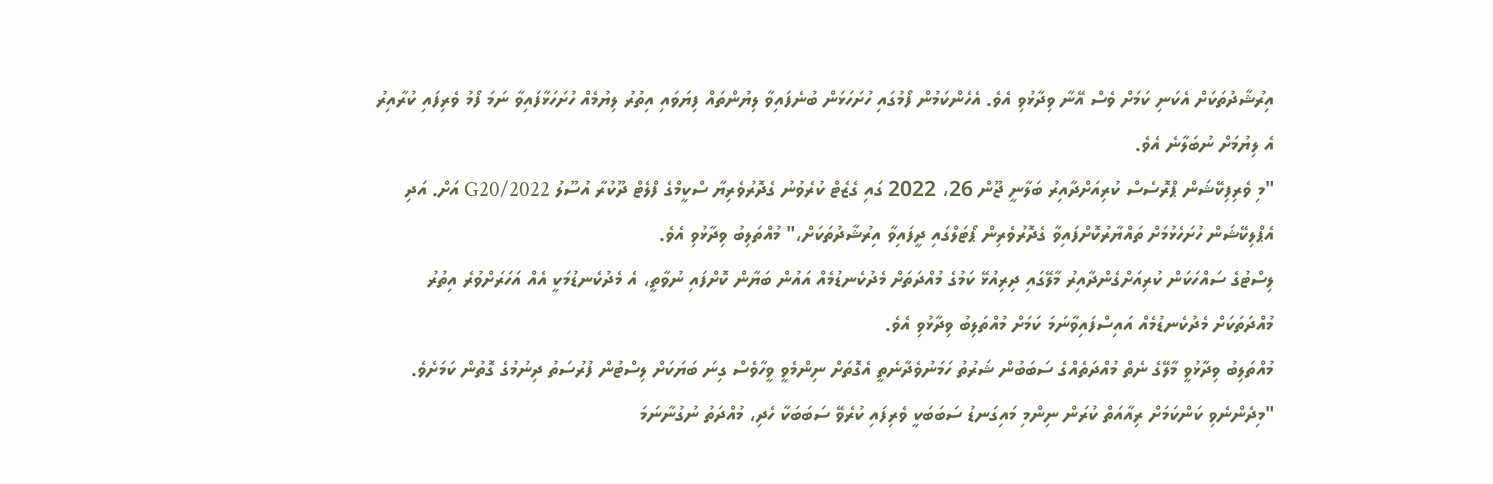އިރުޝާދުތަކަށް އެކަނި ކަމަށް ވެސް އޭނާ ވިދާޅުވި އެވެ. އެހެންކަމުން ފޯމުގައި ހުށަހަޅަން ބުނެފައިވާ ލިޔުންތައް ފިޔަވައި އިތުރު ލިޔުމެއް ހުށަހަޅާފައިވާ ނަމަ ފޯމު ވެރިފައި ކުރާއިރު އެ ލިޔުމަށް ނުބަލާނެ އެވެ.
"މި ވެރިފިކޭޝަން ޕްރޮސެސް ކުރިއަށްދާއިރު ބަލާނީ ޖޫން 26، 2022 ގައި ގެޒެޓް ކުރެވުނު ގެދޮރުވެރިޔާ ސްކީމްގެ ފްލެޓް ދޫކުރާ އުސޫލު G20/2022 އަށް. އަދި އެޕްލިކޭޝަން ހުށަހެޅުމަށް ތައްޔާރުކޮށްފައިވާ ގެދޮރުވެރިން ޕޯޓަލްގައި ދީފައިވާ އިރުޝާދުތަކަށް،" މުއްތަލިބު ވިދާޅުވި އެވެ.
ލިސްޓުގެ ސައްހަކަން ކުރިއަށްގެންދާއިރު މާލޭގައި ދިރިއުޅޭ ކަމުގެ މުއްދަތަށް މެދުކެނޑުމެއް އައުން ބަޔާން ކޮށްފައި ނުވާތީ، އެ މެދުކެނޑުމަކީ އެއް އަހަރަށްވުރެ އިތުރު މުއްދަތަކަށް މެދުކެނޑުމެއް އައިސްފައިވާނަމަ ކަމަށް މުއްތަލިބު ވިދާޅުވި އެވެ.
މުއްތަލިބު ވިދާޅުވީ މާލޭގެ ނެތް މުއްދަތެއްގެ ސަބަބުން ޝަރުތު ހަމަނުވެދާނެތީ އެގޮތަށް ނިންމެވީ ވީހާވެސް ގިނަ ބަޔަކަށް ލިސްޓުން ފުރުސަތު ދިނުމުގެ ގޮތުން ކަމަށެވެ.
"މިދެންނެވި ކަންކަމަށް ރިއާއަތް ކުރަން ނިންމި މައިގަނޑު ސަބަބަކީ ވެރިފައި ކުރެވޭ ސަބަބަކާ ހެދި، މުއްދަތު ނުގުނާނަމަ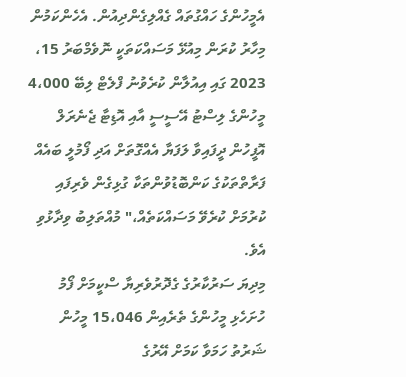އެމީހުންގެ ހައްގުތައް ގެއްލިގެންދިއުން. އެހެންކަމުން މިހާރު ކުރަން މިއުޅޭ މަސައްކަތަކީ ނޮވެމްބަރު 15، 2023 ގައި އިއުލާން ކުރެވުނު ފްލެޓް ލިބޭ 4،000 މީހުންގެ ލިސްޓު އޭސީސީ އާއި އޮޑިޓާ ޖެނެރަލް އޮފީހުން ދީފައިވާ ލަފަޔާ އެއްގޮތަށް އަދި ފޯމުލީ ބައެއް ފަރާތްތަކުގެ ކަންބޮޑުވުންތަކާ ގުޅިގެން ވެރިފައި ކުރުމަށް ކުރެވޭ މަސައްކަތެއް،" މުއްތަލިބު ވިދާޅުވި އެވެ.
މިދިޔަ ސަރުކާރުގެ ގެދޮރުވެރިޔާ ސްކީމަށް ފޯމު ހުށަހެޅި މީހުންގެ ތެރެއިން 15،046 މީހުން ޝަރުތު ހަމަވާ ކަމަށް އޭރުގެ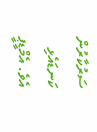ސަރުކާރުން ކަނޑައެޅި އެވެ. އެމްޑީޕީ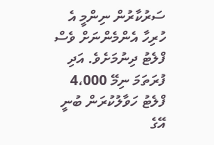ސަރުކާރުން ނިންމީ އެ ހުރިހާ އެންމެންނަށް ވެސް ފްލެޓު ދިނުމަށެވެ. އަދި ފުރަތަމަ ނިމޭ 4،000 ފްލެޓު ހަވާލުކުރަން ބުނީ އޭގެ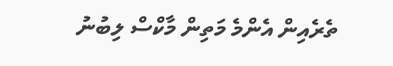ތެރެއިން އެންމެ މަތިން މާކްސް ލިބުނު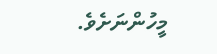މީހުންނަށެވެ.